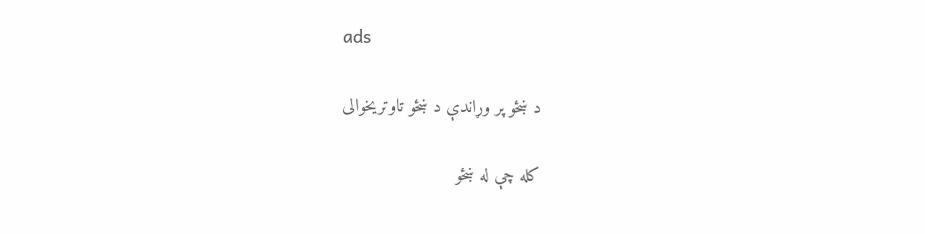ads

د ښځو پر وړاندې د ښځو تاوتریخوالی

کله چې له ښځو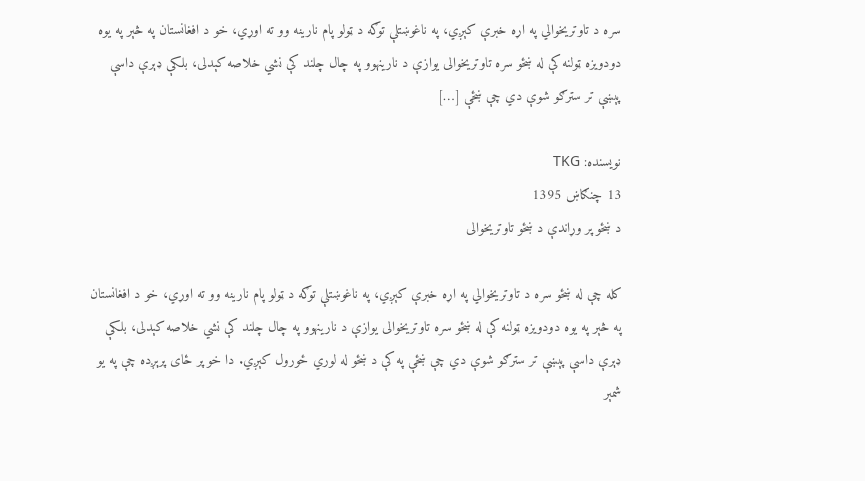سره د تاوتریخوالي په اړه خبرې کېږي، په ناغوښتلې توګه د ټولو پام نارینه وو ته اوړي، خو د افغانستان په څېر په یوه دودویزه ټولنه کې له ښځو سره تاوتریخوالی یوازې د نارینهوو په چال چلند کې نشي خلاصه کېدلی، بلکې ډېرې داسې پېښې تر سترګو شوې دي چې ښځې […]

نویسنده: TKG
13 چنګاښ 1395
د ښځو پر وړاندې د ښځو تاوتریخوالی

کله چې له ښځو سره د تاوتریخوالي په اړه خبرې کېږي، په ناغوښتلې توګه د ټولو پام نارینه وو ته اوړي، خو د افغانستان په څېر په یوه دودویزه ټولنه کې له ښځو سره تاوتریخوالی یوازې د نارینهوو په چال چلند کې نشي خلاصه کېدلی، بلکې ډېرې داسې پېښې تر سترګو شوې دي چې ښځې په کې د ښځو له لوري ځورول کېږي. دا خو پر ځای پرېږده چې په یو شمېر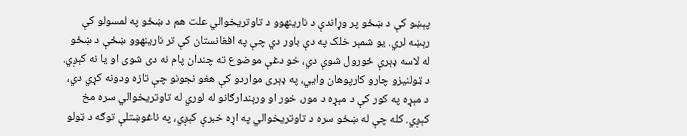پېښو کې د ښځو پر وړاندې د نارینهوو د تاوتریخوالي علت هم د ښځو په لمسولو کې رېښه لري. یو شمېر خلک په دې باور دي چې په افغانستان کې تر نارینهوو ښځې د ښځو له لاسه ډېرې ځورول شوې دي، خو دغې موضوع ته چندان پام نه دی شوی او یا نه کېږي. د ټولنیزو چارو کارپوهان وايي، په ډېری مواردو کې هغو نجونو چې تازه ودونه کړي دي، د مېړه په کور کې د مېړه د مور، خور او ورېندارګانو له لوري له تاوتریخوالي سره مخ کېږي. کله چې له ښځو سره د تاوتریخوالي په اړه خبرې کېږي، په ناغوښتلې توګه د ټولو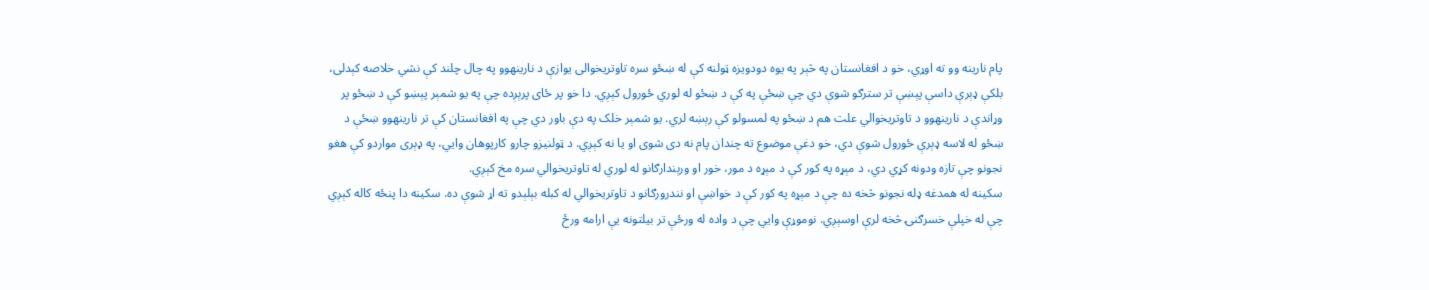پام نارینه وو ته اوړي، خو د افغانستان په څېر په یوه دودویزه ټولنه کې له ښځو سره تاوتریخوالی یوازې د نارینهوو په چال چلند کې نشي خلاصه کېدلی، بلکې ډېرې داسې پېښې تر سترګو شوې دي چې ښځې په کې د ښځو له لوري ځورول کېږي. دا خو پر ځای پرېږده چې په یو شمېر پېښو کې د ښځو پر وړاندې د نارینهوو د تاوتریخوالي علت هم د ښځو په لمسولو کې رېښه لري. یو شمېر خلک په دې باور دي چې په افغانستان کې تر نارینهوو ښځې د ښځو له لاسه ډېرې ځورول شوې دي، خو دغې موضوع ته چندان پام نه دی شوی او یا نه کېږي. د ټولنیزو چارو کارپوهان وايي، په ډېری مواردو کې هغو نجونو چې تازه ودونه کړي دي، د مېړه په کور کې د مېړه د مور، خور او ورېندارګانو له لوري له تاوتریخوالي سره مخ کېږي.
سکینه له همدغه ډله نجونو څخه ده چې د مېړه په کور کې د خواښې او نندرورګانو د تاوتریخوالي له کبله بېلېدو ته اړ شوې ده. سکینه دا پنځه کاله کېږي چې له خپلې خسرګنۍ څخه لرې اوسېږي. نوموړې وايي چې د واده له ورځې تر بیلتونه یې ارامه ورځ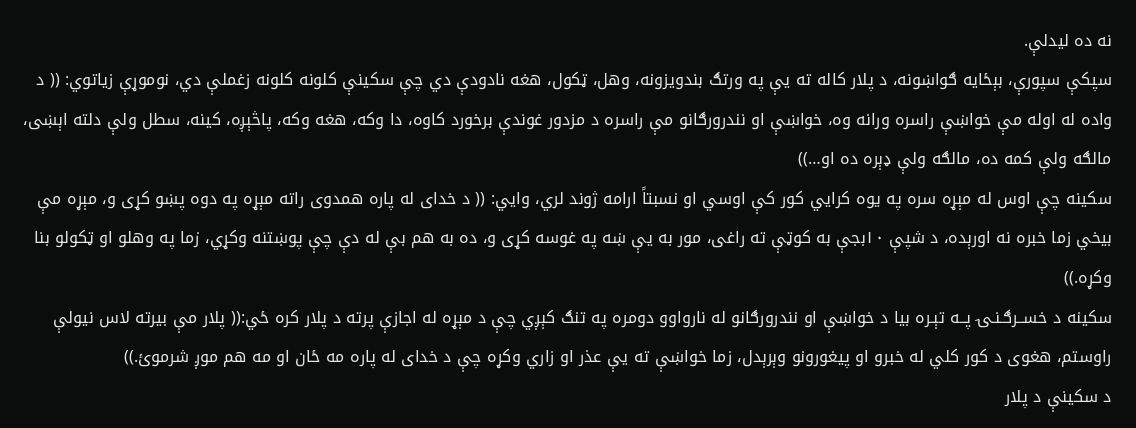نه ده لیدلې.
سپکې سپورې، بېځایه ګواښونه، د پلار کاله ته یې په ورتګ بندویزونه، وهل، ټکول، هغه نادودې دي چې سکینې کلونه کلونه زغملې دي، نوموړې زیاتوي: (( د واده له اوله مې خواښې راسره ورانه وه، خواښې او نندرورګانو مې راسره د مزدور غوندې برخورد کاوه، دا وکه، هغه وکه، پاڅېږه، کینه، سطل ولې دلته اېښی، مالګه ولې کمه ده، مالګه ولې ډېره ده او…))
سکینه چې اوس له مېړه سره په یوه کرايي کور کې اوسي او نسبتاً ارامه ژوند لري، وايي: (( د خدای له پاره همدوی راته مېړه په دوه پښو کړی و، مېړه مې بیخي زما خبره نه اورېده، د شپې ۱۰بجې به کوټې ته راغی، مور به یې ښه په غوسه کړی و، ده به هم بې له دې چې پوښتنه وکړي، زما په وهلو او ټکولو بنا وکړه.))
سکینه د خســرګـنـۍ پــه تېـره بیا د خواښې او نندرورګانو له نارواوو دومره په تنګ کېږي چې د مېړه له اجازې پرته د پلار کره ځي:(( پلار مې بیرته لاس نیولې راوستم، هغوی د کور کلي له خبرو او پیغورونو وېرېدل، زما خواښې ته یې عذر او زاري وکړه چې د خدای له پاره مه ځان او مه هم موږ شرموئ.))
د سکینې د پلار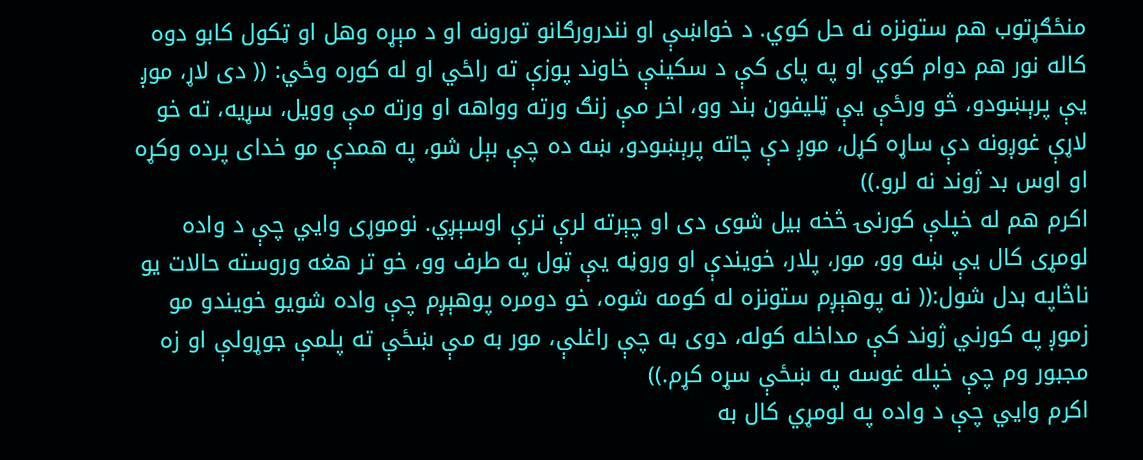منځګړتوب هم ستونزه نه حل کوي. د خواښې او نندرورګانو تورونه او د مېړه وهل او ټکول کابو دوه کاله نور هم دوام کوي او په پای کې د سکینې خاوند پوزې ته راځي او له کوره وځي: (( دی لاړ، موږ یې پرېښودو، څو ورځې یې ټلیفون بند وو، اخر مې زنګ ورته وواهه او ورته مې وویل، سړیه، ته خو لاړې غوږونه دې ساړه کړل، موږ دې چاته پرېښودو، ښه ده چې بېل شو، په همدې مو خدای پرده وکړه او اوس بد ژوند نه لرو.))
اکرم هم له خپلې کورنۍ څخه بیل شوی دی او چېرته لرې ترې اوسېږي. نوموړی وايي چې د واده لومړی کال یې ښه وو، مور، پلار، خویندې او وروڼه یې ټول په طرف وو، خو تر هغه وروسته حالات یو ناڅاپه بدل شول:(( نه پوهېږم ستونزه له کومه شوه، خو دومره پوهېږم چې واده شویو خویندو مو زموږ په کورني ژوند کې مداخله کوله، دوی به چې راغلې، مور به مې ښځې ته پلمې جوړولې او زه مجبور وم چې خپله غوسه په ښځې سړه کړم.))
اکرم وايي چې د واده په لومړي کال به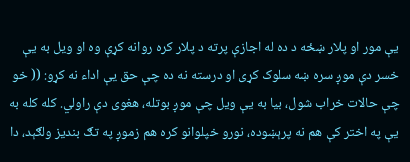یې مور او پلار ښځه د ده له اجازې پرته د پلار کره روانه کړې وه او ویل به یې خسر دې موږ سره ښه سلوک کړی او درسته نه ده چې حق یې اداء نه کړو: (( خو چې حالات خراب شول، بیا به یې ویل چې موږ بوتله، هغوی دې راولي. کله کله به یې په اختر کې هم نه پرېښوده، نورو خپلوانو کره هم زموږ په تګ بندیز ولګېد، دا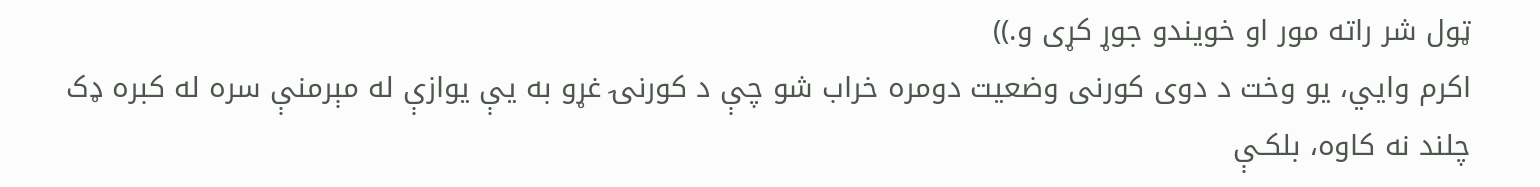ټول شر راته مور او خویندو جوړ کړی و.))
اکرم وايي، یو وخت د دوی کورنی وضعیت دومره خراب شو چې د کورنۍ غړو به یې یوازې له مېرمنې سره له کبره ډک چلند نه کاوه، بلکـې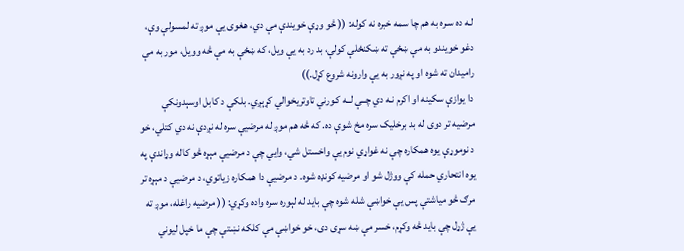لـه ده سـره به هم چا سمه خبره نه کوله: (( څو وړې خویندې مې دي، هغوی یې موږ ته لمسولې وې، دغو خویندو به مې ښځې ته ښکنځلې کولې، بد رد به یې ویل، که ښځې به مې څه وویل، مور به مې رامیدان ته شوه او په نږور به یې وارونه شروع کړل.))
دا یوازې سکینه او اکرم نـه دي چــې لــه کـورني تاوتریخوالي کړېږي. بلکې د کابل اوسېدونکې مرضیه تر دوی له بد برخلیک سره مخ شوې ده. که څه هم موږ له مرضیې سره له نږدې نه دي کتلي، خو د نوموړې یوه همکاره چې نه غواړي نوم یې واخستل شي، وايي چې د مرضیې مېړه څو کاله وړاندې په یوه انتحاري حمله کې ووژل شو او مرضيه کونډه شوه. د مرضیې دا همکاره زیاتوي، د مرضیې د مېړه تر مرګ څو میاشتې پس یې خواښې شله شوه چې باید له لېوره سره واده وکړي: (( مرضیه راغله، موږ ته یې ژړل چې باید څه وکړم، خسر مې ښه سړی دی، خو خواښې مې کلکه نښتې چې ما خپل لیوني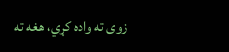زوی ته واده کړي، هغه ته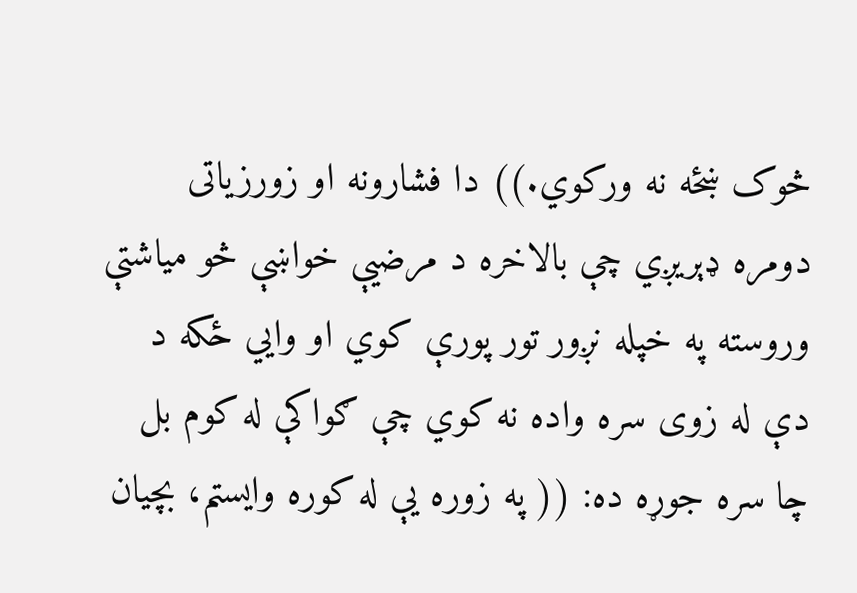څوک ښځه نه ورکوي.)) دا فشارونه او زورزیاتی دومره ډېریږي چې بالاخره د مرضیې خواښې څو میاشتې وروسته په خپله نږور تور پورې کوي او وايي ځکه د دې له زوی سره واده نه کوي چې ګواکې له کوم بل چا سره جوړه ده: (( په زوره یې له کوره وایستم، بچیان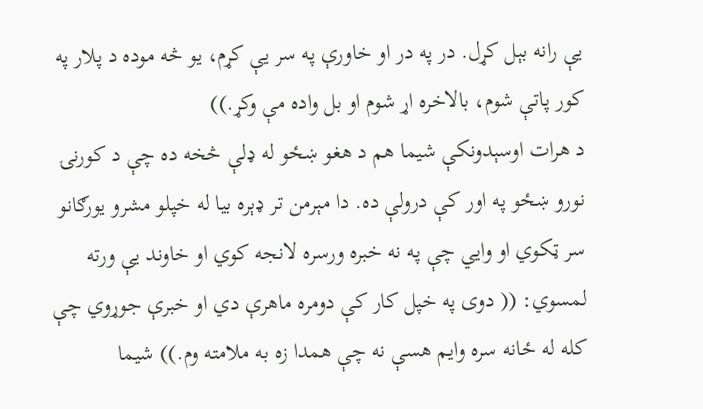یې رانه بېل کړل. در په در او خاورې په سر یې کړم، یو څه موده د پلار په کور پاتې شوم، بالاخره اړ شوم او بل واده مې وکړ.))
د هرات اوسېدونکې شیما هم د هغو ښځو له ډلې څخه ده چې د کورنۍ نورو ښځو په اور کې درولې ده. دا مېرمن تر ډېره بیا له خپلو مشرو یورګانو سر ټکوي او وايي چې په نه خبره ورسره لانجه کوي او خاوند یې ورته لمسوي: (( دوی په خپل کار کې دومره ماهرې دي او خبرې جوړوي چې کله له ځانه سره وایم هسې نه چې همدا زه به ملامته وم.)) شیما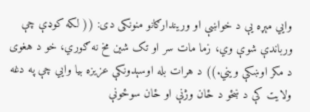وايي مېړه یې د خواښې او وریندارګانو منونکی دی: (( لکه کوډې چې ورباندې شوې وي، زما مات سر او تک شین مخ نه ګوري، خو د هغوی د مکر اوښکې ويني.)) د هرات بله اوسېدونکې عزیزه بیا وايي چې په دغه ولایت کې د ښځو د ځان وژنې او ځان سوځونې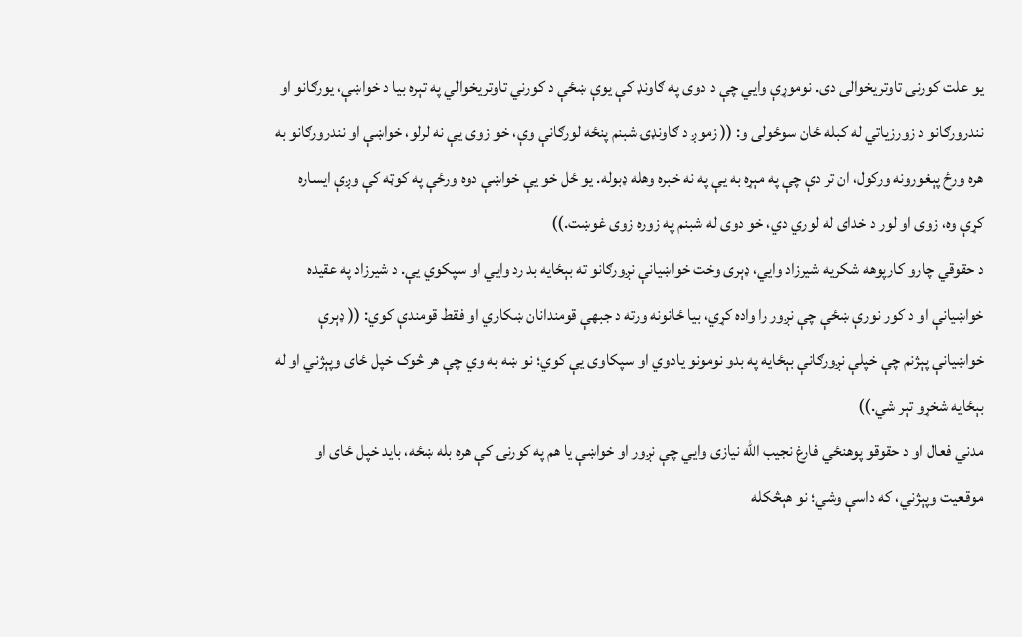یو علت کورنی تاوتریخوالی دی. نوموړې وايي چې د دوی په ګاونډ کې یوې ښځې د کورني تاوتریخوالي په تېره بیا د خواښې، یورګانو او نندرورګانو د زورزیاتي له کبله ځان سوځولی و: (( زموږ د ګاونډۍ شبنم پنځه لورګانې وې، خو زوی يې نه لرلو، خواښې او نندرورګانو به هره ورځ پېغورونه ورکول، ان تر دې چې په مېړه به يې په نه خبره وهله ډبوله. يو ځل خو يې خواښې دوه ورځې په کوټه کې وږې ايساره کړې وه، زوی او لور د خدای له لوري دي، خو دوی له شبنم په زوره زوی غوښت.))
د حقوقي چارو کارپوهه شکریه شیرزاد وايي، ډېری وخت خواښیانې نږورګانو ته بېځايه بد رد وايي او سپکوي يې. د شیرزاد په عقیده خواښیانې او د کور نورې ښځې چې نږور را واده کړي، بیا ځانونه ورته د جبهې قومندانان ښکاري او فقط قومندې کوي: (( ډېرې خواښیانې پېژنم چې خپلې نږورګانې بېځايه په بدو نومونو يادوي او سپکاوی يې کوي؛ نو ښه به وي چې هر څوک خپل ځای وپېژني او له بېځايه شخړو تېر شي.))
مدني فعال او د حقوقو پوهنځي فارغ نجیب الله نیازی وايي چې نږور او خواښې يا هم په کورنۍ کې هره بله ښځه، بايد خپل ځای او موقعیت وپېژني، که داسې وشي؛ نو هېڅکله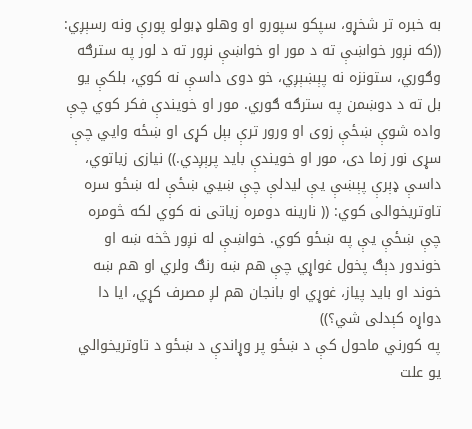به خبره تر شخړو، سپکو سپورو او وهلو ډبولو پورې ونه رسېږي: ((که نږور خواښې ته د مور او خواښې نږور ته د لور په سترګه وګوري، ستونزه نه پېښېږي، خو دوی داسې نه کوي، بلکې یو بل ته د دوښمن په سترګه ګوري. مور او خویندې فکر کوي چې واده شوې ښځې زوی او ورور ترې بېل کړی او ښځه وايي چې سړی نور زما دی، مور او خویندې باید پرېږدي.)) نیازی زیاتوي، داسې ډېرې پېښې یې لیدلې چې ښيي ښځې له ښځو سره تاوتریخوالی کوي: (( نارینه دومره زیاتی نه کوي لکه څومره چې ښځې یې په ښځو کوي. خواښې له نږور څخه ښه او خوندور دېګ پخول غواړي چې هم ښه رنګ ولري او هم ښه خوند او باید پیاز، غوړي او بانجان هم لږ مصرف کړي، ایا دا دواړه کېدلی شي؟))
په کورني ماحول کې د ښځو پر وړاندې د ښځو د تاوتریخوالي یو علت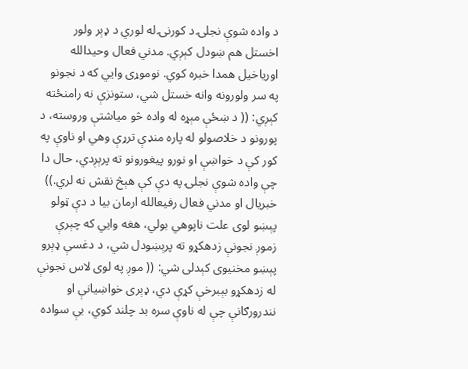د واده شوې نجلۍ د کورنۍ له لوري د ډېر ولور اخستل هم ښودل کېږي. مدني فعال وحيدالله اوریاخیل همدا خبره کوي. نوموړی وايي که د نجونو په سر ولورونه وانه خستل شي، ستونزې نه رامنځته کېږي: (( د ښځې مېړه له واده څو میاشتې وروسته، د پورونو د خلاصولو له پاره منډې ترړې وهي او ناوې په کور کې د خواښې او نورو پیغورونو ته پرېږدي، حال دا چې واده شوې نجلۍ په دې کې هېڅ نقش نه لري.))
خبريال او مدني فعال رفيعالله ارمان بيا د دې ټولو پېښو لوی علت ناپوهي بولي، هغه وايي که چېرې زموږ نجونې زدهکړو ته پرېښودل شي، د دغسې ډېرو پېښو مخنیوی کېدلی شي: (( موږ په لوی لاس نجونې له زدهکړو بېبرخې کړې دي، ډېری خواښیانې او نندرورګانې چې له ناوې سره بد چلند کوي، بې سواده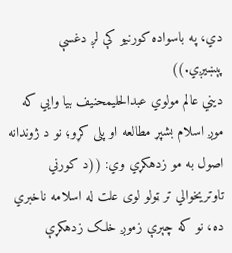دي، په باسواده کورنیو کې لږ دغسې پېښیږي.))
ديني عالم مولوي عبدالحليمحنيف بیا وايي که موږ اسلام بشپړ مطالعه او پلی کړو؛ نو د ژوندانه اصول به مو زدهکړي وي: ((د کورني تاوتريخوالي تر ټولو لوی علت له اسلامه ناخبري ده، نو که چېرې زموږ خلک زدهکړې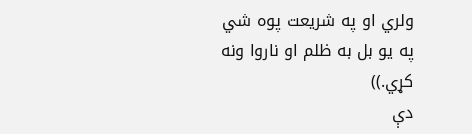ولري او په شريعت پوه شي په يو بل به ظلم او ناروا ونه کړي.))
دې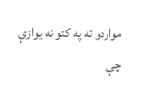مواردو ته په كتو نه يوازې چې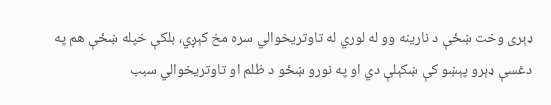ډېرى وخت ښځې د نارينه وو له لوري له تاوتريخوالي سره مخ كېږي، بلکې خپله ښځې هم په دغسې ډېرو پېښو كې ښكېلې دي او په نورو ښځو د ظلم او تاوتريخوالي سبب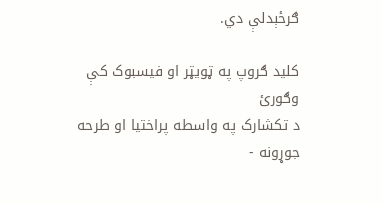ګرځېدلې دي.

کلید ګروپ په ټویټر او فیسبوک کې وګورئ
د تکشارک په واسطه پراختیا او طرحه جوړونه -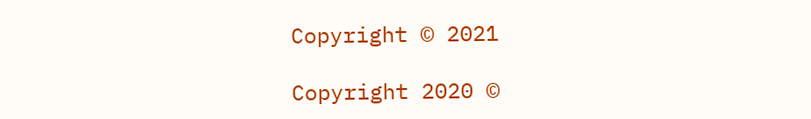Copyright © 2021

Copyright 2020 ©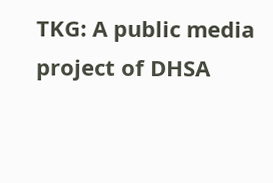TKG: A public media project of DHSA